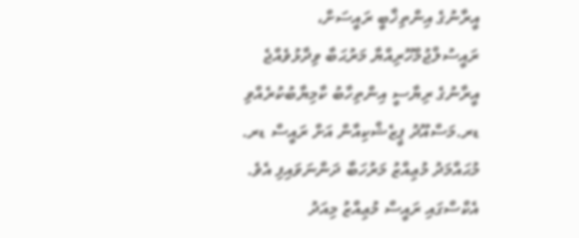އީރާނުގެ އިންތިޚާބީ ރައީސަށް، ރައީސުލްޖުމްހޫރިއްޔާ މަރުޙަބާ ވިދާޅުވެއްޖެ
އީރާނުގެ ރިޔާސީ އިންތިހާބު ކާމިޔާބުކުރެއްވި ޑރ.މަސްއޫދު ޕީޒެޝްކިއާން އަށް ރައީސް ޑރ. މުޙައްމަދު މުޢިއްޒު މަރުހަބާ ދަންނަވައިފި އެވެ.
އެކްސްގައި ރައީސް މުޢިއްޒު މިއަދު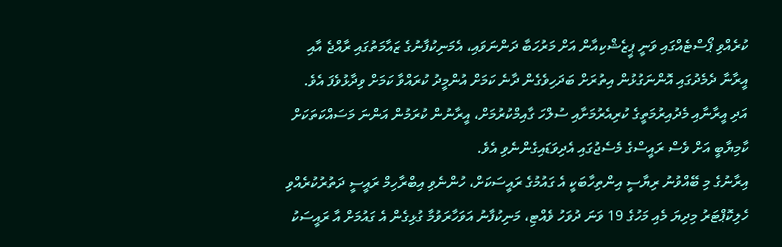ކުރެއްވި ޕޯސްޓެއްގައި ވަނީ ޕީޒެޝްކިއާން އަށް މަރުހަބާ ދަންނަވައި، އެމަނިކުފާނުގެ ޒައާމަތުގައި ރާއްޖެ އާއި އީރާނާ ދެމެދުގައި އޮންނަގުޅުން އިތުރަށް ބަދަހިވެގެން ދާނެ ކަމަށް އުންމީދު ކުރައްވާ ކަމަށް ވިދާޅުވެފަ އެވެ. އަދި އީރާނާއި މެދުއިރުމަތީގެ ކުރިއެރުމަށާއި ސުލްހަ ގާއިމްކުރުމަށް، އީރާނުން ކުރަމުން އަންނަ މަސައްކަތަކަށް ކާމިޔާބީ އަށް ވެސް ރައީސްގެ މެސެޖުގައި އެދިވަޑައިގެންނެވި އެވެ.
އިރާނުގެ މި ބޭއްވުނު ރިޔާސީ އިންތިހާބަކީ އެ ގައުމުގެ ރައީސަކަށް، ހުންނެވި އިބްރާހިމް ރައީސީ ދަތުރުކުރެއްވި ހެލިކޮޕްޓަރު މިދިޔަ މެއި މަހުގެ 19 ވަނަ ދުވަހު ވެއްޓި، މަނިކުފާނު އަވަހާރަވުމާ ގުޅިގެން އެ ގައުމަށް އާ ރައީސަކު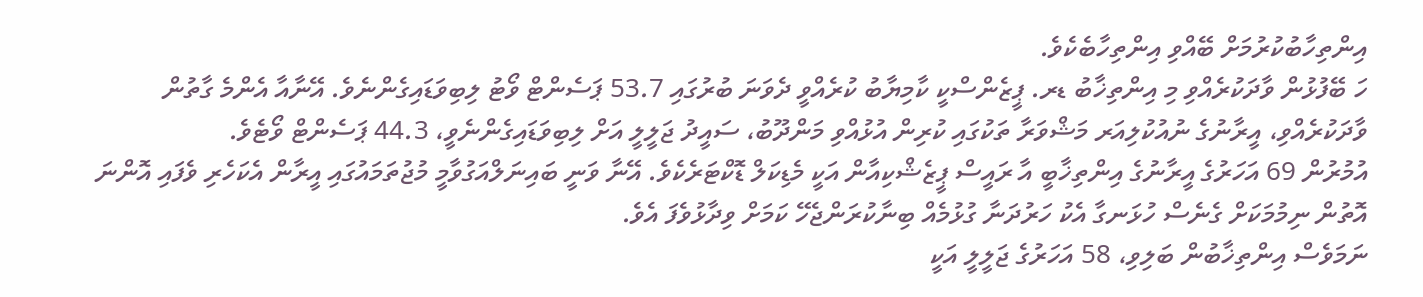އިންތިހާބުކުރުމަށް ބޭއްވި އިންތިހާބެކެވެ.
ހަ ބޭފުޅުން ވާދަކުރެއްވި މި އިންތިޚާބު ޑރ. ޕީޒެންސްކީ ކާމިޔާބު ކުރެއްވީ ދެވަނަ ބުރުގައި 53.7 ޕަސެންޓް ވޯޓު ލިބިވަޑައިގެންނެވެ. އޭނާއާ އެންމެ ގާތުން ވާދަކުރެއްވި، އީރާނުގެ ނުއުކުލިއަރ މަޝްވަރާ ތަކުގައި ކުރިން އުޅުއްވި މަންދޫބު، ސައީދު ޖަލީލީ އަށް ލިބިވަޑައިގެންނެވީ، 44.3 ޕަސެންޓް ވޯޓެވެ.
އުމުރުން 69 އަހަރުގެ އީރާނުގެ އިންތިޚާބީ އާ ރައީސް ޕީޒެޝްކިއާން އަކީ މެޑިކަލް ޑޮކްޓަރެކެވެ. އޭނާ ވަނީ ބައިނަލްއަގުވާމީ މުޖުތަމައުގައި އީރާން އެކަހެރި ވެފައި އޮންނަ އޮތުން ނިމުމަކަށް ގެނެސް ހުޅަނގާ އެކު ހަރުދަނާ ގުޅުމެއް ބިނާކުރަންޖެހޭ ކަމަށް ވިދާޅުވެފަ އެވެ.
ނަމަވެސް އިންތިޚާބުން ބަލިވި، 58 އަހަރުގެ ޖަލީލީ އަކީ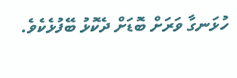ހުޅަނގާ ވަރަށް ބޮޑަށް ދެކޮޅު ބޭފުޅެކެވެ.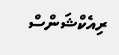ރިއެކްޝަންސް